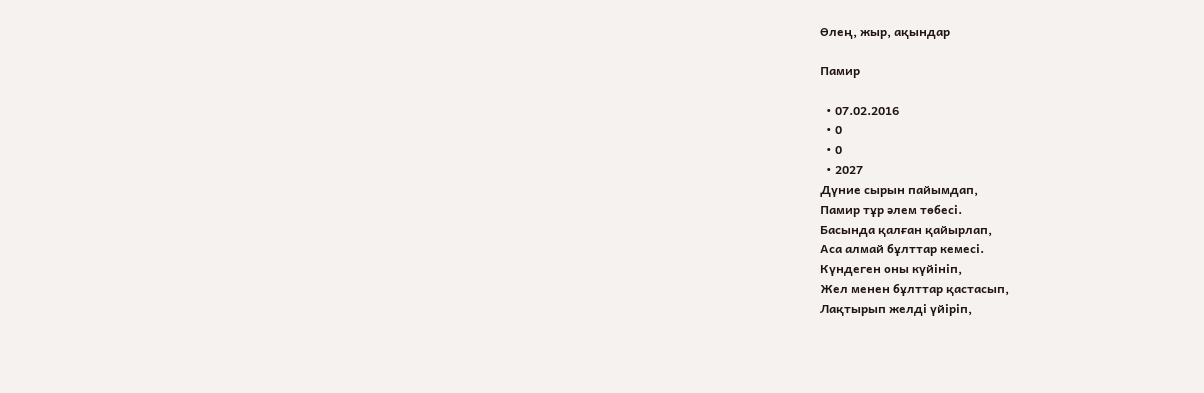Өлең, жыр, ақындар

Памир

  • 07.02.2016
  • 0
  • 0
  • 2027
Дүние сырын пайымдап,
Памир тұр әлем төбесі.
Басында қалған қайырлап,
Аса алмай бұлттар кемесі.
Күндеген оны күйініп,
Жел менен бұлттар қастасып,
Лақтырып желді үйіріп,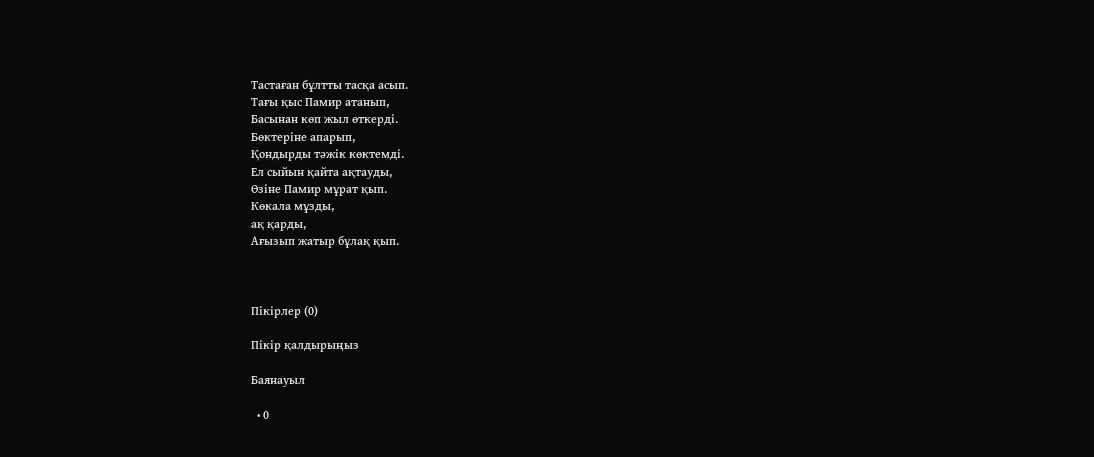Тастаған бұлтты тасқа асып.
Тағы қыс Памир атанып,
Басынан көп жыл өткерді.
Бөктеріне апарып,
Қондырды тәжік көктемді.
Ел сыйын қайта ақтауды,
Өзіне Памир мұрат қып.
Көкала мұзды,
ақ қарды,
Ағызып жатыр бұлақ қып.



Пікірлер (0)

Пікір қалдырыңыз

Баянауыл

  • 0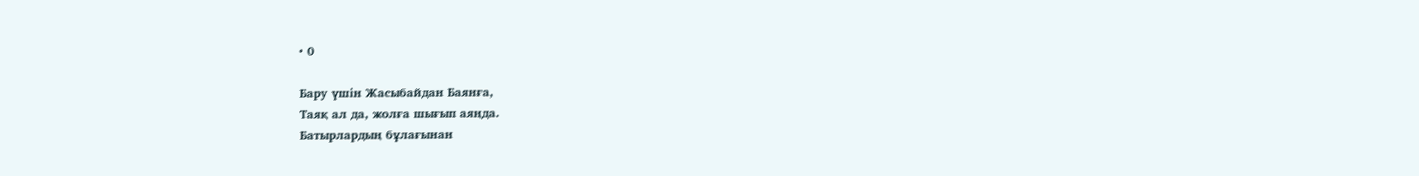• 0

Бару үшін Жасыбайдан Баянға,
Таяқ ал да, жолға шығып аяңда.
Батырлардың бұлағынан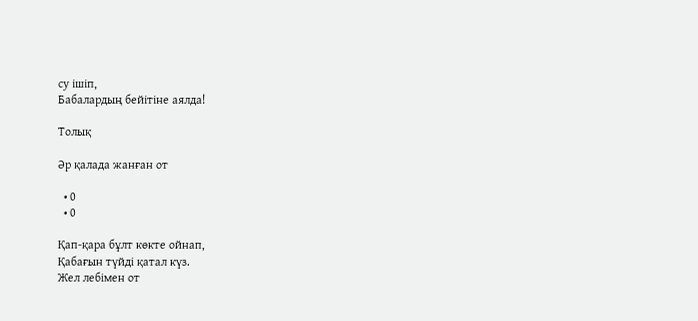су ішіп,
Бабалардың бейітіне аялда!

Толық

Әр қалада жанған от

  • 0
  • 0

Қап-қара бұлт көкте ойнап,
Қабағын түйді қатал күз.
Жел лебімен от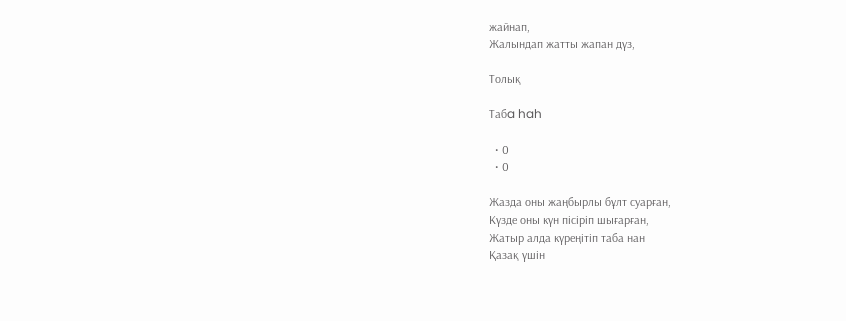жайнап,
Жалындап жатты жапан дүз,

Толық

Табa hah

  • 0
  • 0

Жазда оны жаңбырлы бұлт суарған,
Күзде оны күн пісіріп шығарған,
Жатыр алда күреңітіп таба нан
Қазақ үшін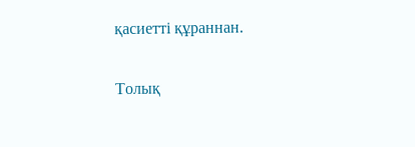қасиетті құраннан.

Толық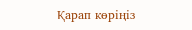Қарап көріңіз